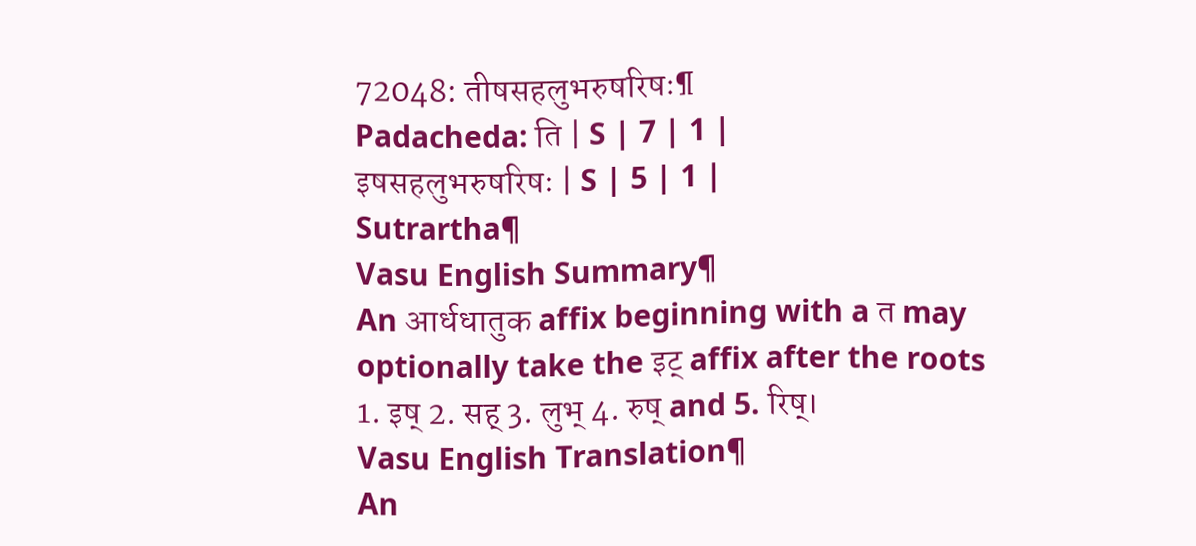72048: तीषसहलुभरुषरिषः¶
Padacheda: ति | S | 7 | 1 |
इषसहलुभरुषरिषः | S | 5 | 1 |
Sutrartha¶
Vasu English Summary¶
An आर्धधातुक affix beginning with a त may optionally take the इट् affix after the roots 1. इष् 2. सह् 3. लुभ् 4. रुष् and 5. रिष्।
Vasu English Translation¶
An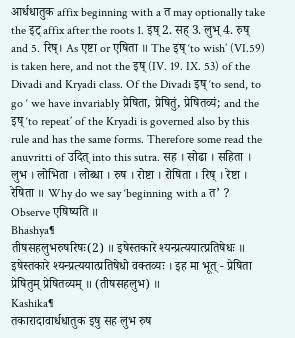आर्धधातुक affix beginning with a त may optionally take the इट् affix after the roots 1. इष् 2. सह् 3. लुभ् 4. रुष् and 5. रिष्। As एष्टा or एषिता ॥ The इष् ‘to wish’ (VI.59) is taken here, and not the इष् (IV. 19. IX. 53) of the Divadi and Kryadi class. Of the Divadi इष् ‘to send, to go ‘ we have invariably प्रेषिता, प्रेषितुं, प्रेषितव्यं; and the इष् ‘to repeat’ of the Kryadi is governed also by this rule and has the same forms. Therefore some read the anuvritti of उदित् into this sutra. सह । सोढा । सहिता । लुभ । लोभिता । लोब्धा । रुष । रोष्टा । रोषिता । रिष् । रेष्टा । रेषिता ॥ Why do we say ‘beginning with a त’ ? Observe एषिष्यति ॥
Bhashya¶
तीषसहलुभरुषरिषः(2) ॥ इषेस्तकारे श्यन्प्रत्ययात्प्रतिषेधः ॥ इषेस्तकारे श्यन्प्रत्ययात्प्रतिषेधो वक्तव्यः । इह मा भूत् - प्रेषिता प्रेषितुम् प्रेषितव्यम् ॥ (तीषसहलुभ) ॥
Kashika¶
तकारादावार्धधातुक इषु सह लुभ रुष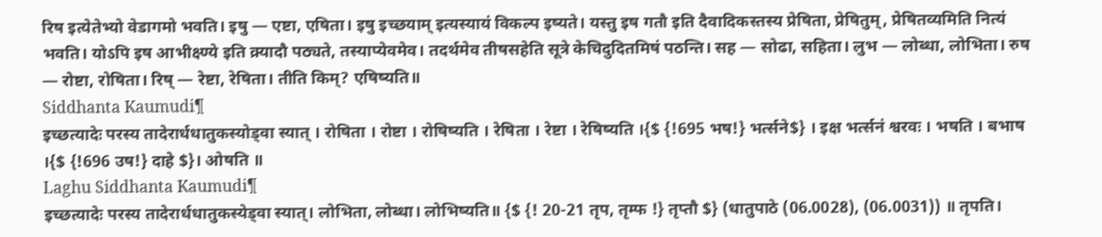रिष इत्येतेभ्यो वेडागमो भवति। इषु — एष्टा, एषिता। इषु इच्छयाम् इत्यस्यायं विकल्प इष्यते। यस्तु इष गतौ इति दैवादिकस्तस्य प्रेषिता, प्रेषितुम्, प्रेषितव्यमिति नित्यं भवति। योऽपि इष आभीक्ष्ण्ये इति क्र्यादौ पठ्यते, तस्याप्येवमेव। तदर्थमेव तीषसहेति सूत्रे केचिदुदितमिषं पठन्ति। सह — सोढा, सहिता। लुभ — लोब्धा, लोभिता। रुष — रोष्टा, रोषिता। रिष् — रेष्टा, रेषिता। तीति किम्? एषिष्यति॥
Siddhanta Kaumudi¶
इच्छत्यादेः परस्य तादेरार्धधातुकस्योड्वा स्यात् । रोषिता । रोष्टा । रोषिष्यति । रेषिता । रेष्टा । रेषिष्यति ।{$ {!695 भष!} भर्त्सने$} । इक्ष भर्त्सनं श्वरवः । भषति । बभाष ।{$ {!696 उष!} दाहे $}। ओषति ॥
Laghu Siddhanta Kaumudi¶
इच्छत्यादेः परस्य तादेरार्धधातुकस्येड्वा स्यात्। लोभिता, लोब्धा। लोभिष्यति॥ {$ {! 20-21 तृप, तृम्फ !} तृप्तौ $} (धातुपाठे (06.0028), (06.0031)) ॥ तृपति।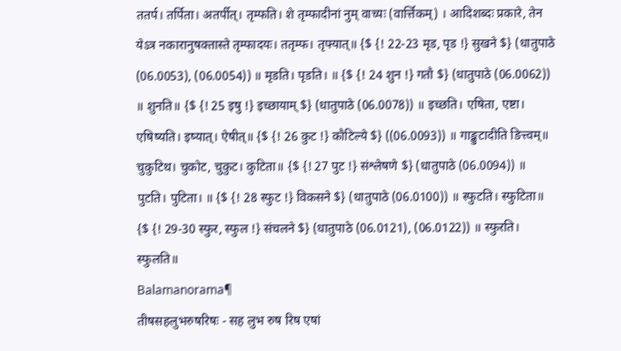ततर्प। तर्पिता। अतर्पीत्। तृम्फति। शे तृम्फादीनां नुम् वाच्यः (वार्त्तिकम्) । आदिशब्दः प्रकारे, तेन येऽत्र नकारानुषक्तास्ते तृम्फादयः। ततृम्फ। तृफ्यात्॥ {$ {! 22-23 मृड, पृड !} सुखने $} (धातुपाठे (06.0053), (06.0054)) ॥ मृडति। पृडति। ॥ {$ {! 24 शुन !} गतौ $} (धातुपाठे (06.0062)) ॥ शुनति॥ {$ {! 25 इषु !} इच्छायाम् $} (धातुपाठे (06.0078)) ॥ इच्छति। एषिता, एष्टा। एषिष्यति। इष्यात्। ऐषीत्॥ {$ {! 26 कुट !} कौटिल्ये $} ((06.0093)) ॥ गाङ्कुटादीति ङित्त्वम्॥ चुकुटिथ। चुकोट, चुकुट। कुटिता॥ {$ {! 27 पुट !} संश्लेषणे $} (धातुपाठे (06.0094)) ॥ पुटति। पुटिता। ॥ {$ {! 28 स्फुट !} विकसने $} (धातुपाठे (06.0100)) ॥ स्फुटति। स्फुटिता॥ {$ {! 29-30 स्फुर, स्फुल !} संचलने $} (धातुपाठे (06.0121), (06.0122)) ॥ स्फुरति। स्फुलति॥
Balamanorama¶
तीषसहलुभरुषरिषः - सह लुभ रुष रिष एषां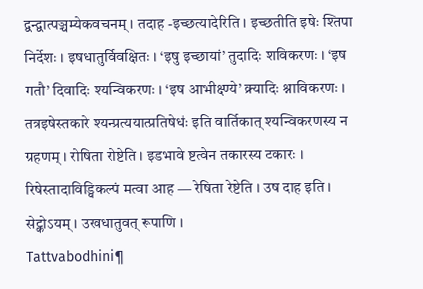द्वन्द्वात्पञ्चम्येकवचनम् । तदाह -इच्छत्यादेरिति । इच्छतीति इषेः श्तिपा निर्देशः । इषधातुर्विवक्षितः । ‘इषु इच्छायां’ तुदादिः शविकरणः । ‘इष गतौ’ दिवादिः श्यन्विकरणः । ‘इष आभीक्ष्ण्ये’ क्र्यादिः श्नाविकरणः । तत्रइषेस्तकारे श्यन्प्रत्ययात्प्रतिषेधः॑ इति वार्तिकात् श्यन्विकरणस्य न ग्रहणम् । रोषिता रोष्टेति । इडभावे ष्टत्वेन तकारस्य टकारः । रिषेस्तादाविड्विकल्पं मत्वा आह — रेषिता रेष्टेति । उष दाह इति । सेट्कोऽयम् । उखधातुवत् रूपाणि ।
Tattvabodhini¶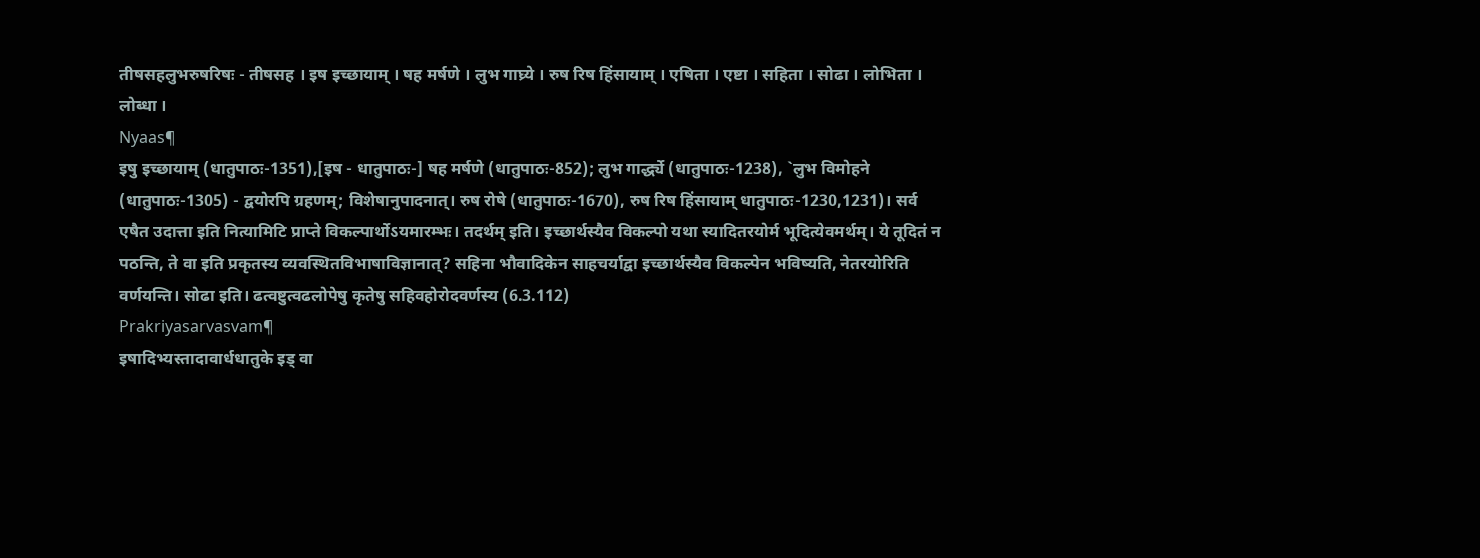तीषसहलुभरुषरिषः - तीषसह । इष इच्छायाम् । षह मर्षणे । लुभ गाघ्र्ये । रुष रिष हिंसायाम् । एषिता । एष्टा । सहिता । सोढा । लोभिता । लोब्धा ।
Nyaas¶
इषु इच्छायाम् (धातुपाठः-1351),[इष - धातुपाठः-] षह मर्षणे (धातुपाठः-852); लुभ गार्द्ध्ये (धातुपाठः-1238), `लुभ विमोहने (धातुपाठः-1305) - द्वयोरपि ग्रहणम्; विशेषानुपादनात्। रुष रोषे (धातुपाठः-1670), रुष रिष हिंसायाम् धातुपाठः-1230,1231)। सर्व एषैत उदात्ता इति नित्यामिटि प्राप्ते विकल्पार्थोऽयमारम्भः। तदर्थम् इति। इच्छार्थस्यैव विकल्पो यथा स्यादितरयोर्म भूदित्येवमर्थम्। ये तूदितं न पठन्ति, ते वा इति प्रकृतस्य व्यवस्थितविभाषाविज्ञानात्? सहिना भौवादिकेन साहचर्याद्वा इच्छार्थस्यैव विकल्पेन भविष्यति, नेतरयोरिति वर्णयन्ति। सोढा इति। ढत्वष्टुत्वढलोपेषु कृतेषु सहिवहोरोदवर्णस्य (6.3.112)
Prakriyasarvasvam¶
इषादिभ्यस्तादावार्धधातुके इड् वा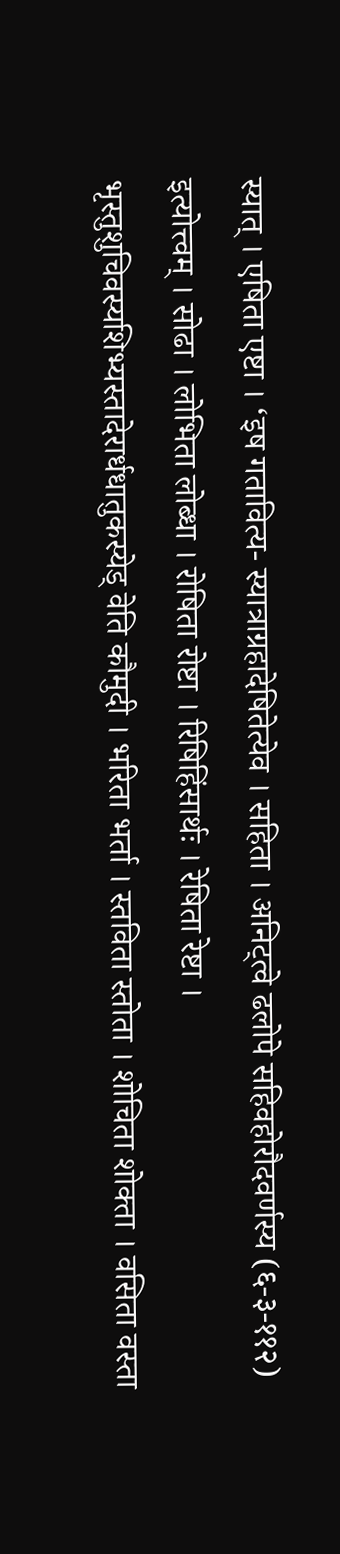स्यात् । एषिता एष्टा । ‘इष गतावित्य- स्यात्राग्रहादेषितेत्येव । सहिता । अनिट्त्वे ढलोपे सहिवहोरौदवर्णस्य (६-३-११२) इत्योत्त्वम् । सोढा । लोभिता लोब्धा । रोषिता रोष्टा । रिषिहिंसार्थः । रेषिता रेष्टा । भृस्तुशुचिवस्यशिभ्यस्तादेरार्धधातुकस्येड् वेति कौमुदी । भरिता भर्ता । स्तविता स्तोता । शोचिता शोक्ता । वसिता वस्ता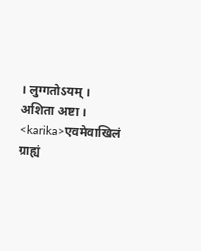। लुग्गतोऽयम् । अशिता अष्टा । <karika>एवमेवाखिलं ग्राह्यं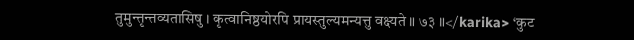तुमुन्तृन्तव्यतासिषु । कृत्वानिष्ठयोरपि प्रायस्तुल्यमन्यत्तु वक्ष्यते ॥ ७३ ॥</karika> ‘कुट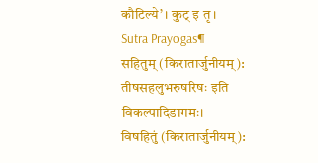कौटिल्ये’ । कुट् इ तृ ।
Sutra Prayogas¶
सहितुम् (किरातार्जुनीयम्): तीषसहलुभरुषरिषः इति विकल्पादिडागमः।
विषहितुं (किरातार्जुनीयम्):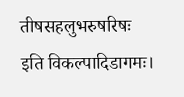तीषसहलुभरुषरिषः इति विकल्पादिडागमः।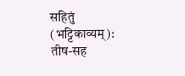सहितुं (भट्टिकाव्यम्): तीष-सह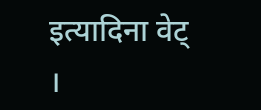इत्यादिना वेट् ।